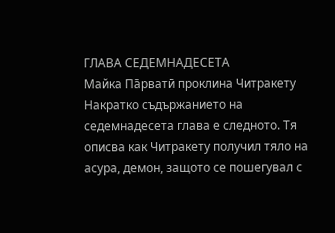ГЛАВА СЕДЕМНАДЕСЕТА
Майка Па̄рватӣ проклина Читракету
Накратко съдържанието на седемнадесета глава е следното. Тя описва как Читракету получил тяло на асура, демон, защото се пошегувал с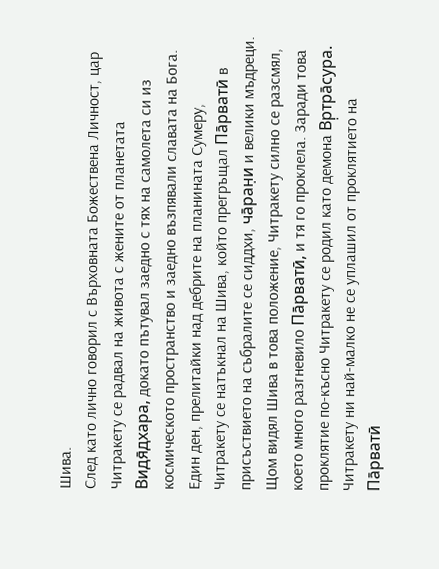Шива.
След като лично говорил с Върховната Божествена Личност, цар Читракету се радвал на живота с жените от планетата Видя̄дхара, докато пътувал заедно с тях на самолета си из космическото пространство и заедно възпявали славата на Бога. Един ден, прелитайки над дебрите на планината Сумеру, Читракету се натъкнал на Шива, който прегръщал Па̄рватӣ в присъствието на събралите се сиддхи, ча̄ран̣и и велики мъдреци. Щом видял Шива в това положение, Читракету силно се разсмял, което много разгневило Па̄рватӣ, и тя го проклела. Заради това проклятие по-късно Читракету се родил като демона Вр̣тра̄сура.
Читракету ни най-малко не се уплашил от проклятието на Па̄рватӣ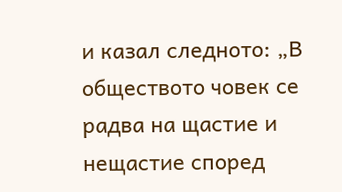и казал следното: „В обществото човек се радва на щастие и нещастие според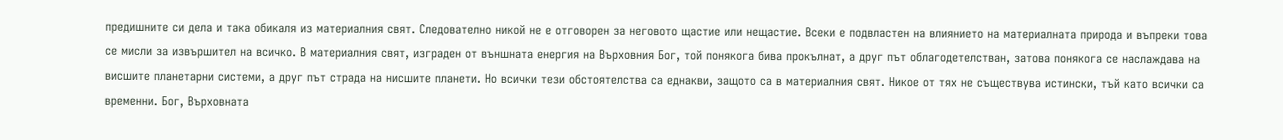предишните си дела и така обикаля из материалния свят. Следователно никой не е отговорен за неговото щастие или нещастие. Всеки е подвластен на влиянието на материалната природа и въпреки това се мисли за извършител на всичко. В материалния свят, изграден от външната енергия на Върховния Бог, той понякога бива прокълнат, а друг път облагодетелстван, затова понякога се наслаждава на висшите планетарни системи, а друг път страда на нисшите планети. Но всички тези обстоятелства са еднакви, защото са в материалния свят. Никое от тях не съществува истински, тъй като всички са временни. Бог, Върховната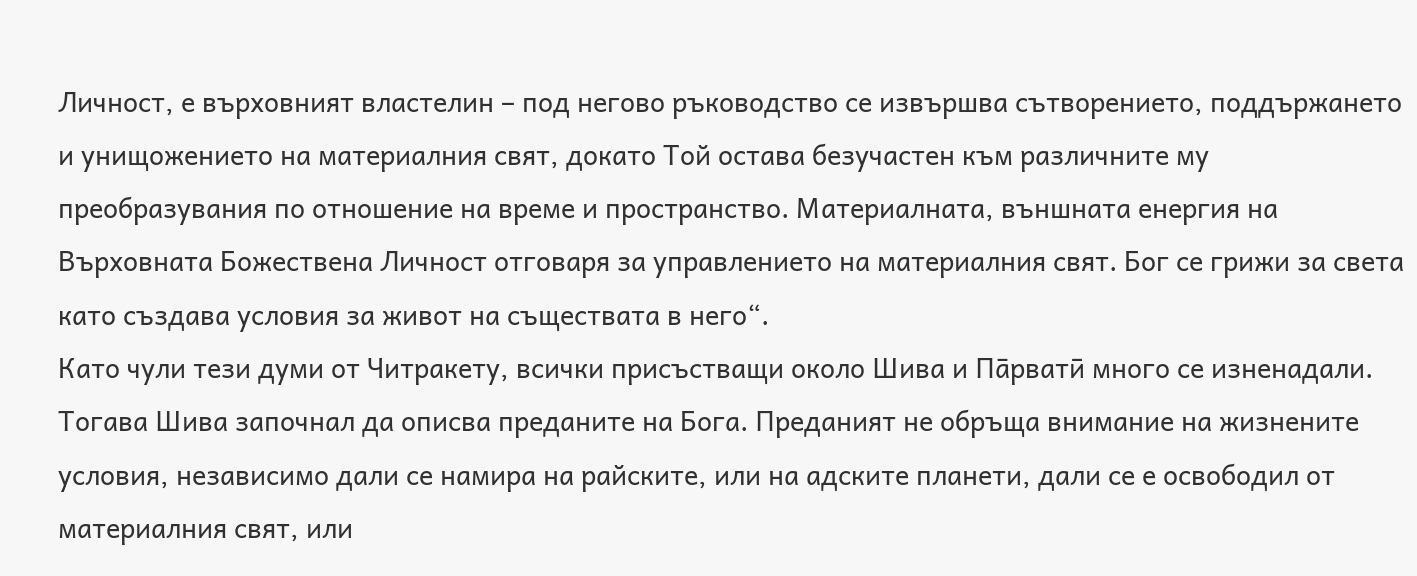Личност, е върховният властелин – под негово ръководство се извършва сътворението, поддържането и унищожението на материалния свят, докато Той остава безучастен към различните му преобразувания по отношение на време и пространство. Материалната, външната енергия на Върховната Божествена Личност отговаря за управлението на материалния свят. Бог се грижи за света като създава условия за живот на съществата в него“.
Като чули тези думи от Читракету, всички присъстващи около Шива и Па̄рватӣ много се изненадали. Тогава Шива започнал да описва преданите на Бога. Преданият не обръща внимание на жизнените условия, независимо дали се намира на райските, или на адските планети, дали се е освободил от материалния свят, или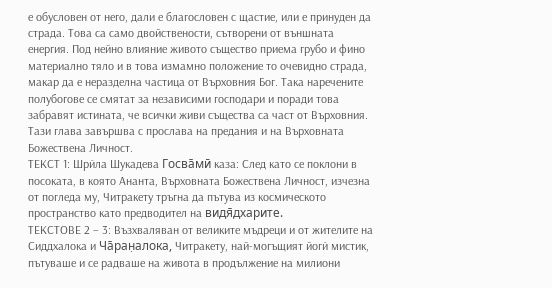е обусловен от него, дали е благословен с щастие, или е принуден да страда. Това са само двойствености, сътворени от външната енергия. Под нейно влияние живото същество приема грубо и фино материално тяло и в това измамно положение то очевидно страда, макар да е неразделна частица от Върховния Бог. Така наречените полубогове се смятат за независими господари и поради това забравят истината, че всички живи същества са част от Върховния. Тази глава завършва с прослава на предания и на Върховната Божествена Личност.
ТЕКСТ 1: Шрӣла Шукадева Госва̄мӣ каза: След като се поклони в посоката, в която Ананта, Върховната Божествена Личност, изчезна от погледа му, Читракету тръгна да пътува из космическото пространство като предводител на видя̄дхарите.
ТЕКСТОВЕ 2 – 3: Възхваляван от великите мъдреци и от жителите на Сиддхалока и Ча̄ран̣алока, Читракету, най-могъщият йогӣ мистик, пътуваше и се радваше на живота в продължение на милиони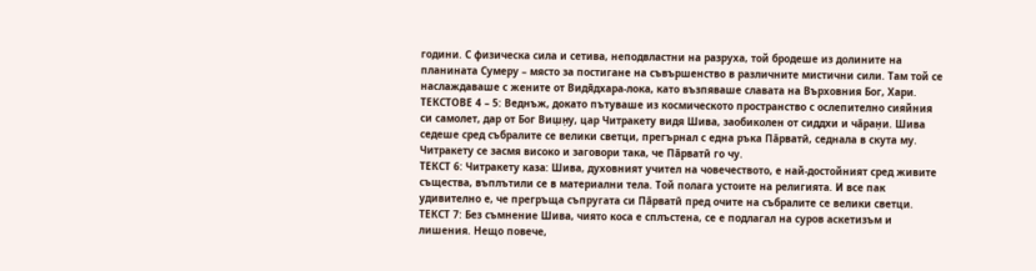години. С физическа сила и сетива, неподвластни на разруха, той бродеше из долините на планината Сумеру – място за постигане на съвършенство в различните мистични сили. Там той се наслаждаваше с жените от Видя̄дхара-лока, като възпяваше славата на Върховния Бог, Хари.
ТЕКСТОВЕ 4 – 5: Веднъж, докато пътуваше из космическото пространство с ослепително сияйния си самолет, дар от Бог Виш̣н̣у, цар Читракету видя Шива, заобиколен от сиддхи и ча̄ран̣и. Шива седеше сред събралите се велики светци, прегърнал с една ръка Па̄рватӣ, седнала в скута му. Читракету се засмя високо и заговори така, че Па̄рватӣ го чу.
ТЕКСТ 6: Читракету каза: Шива, духовният учител на човечеството, е най-достойният сред живите същества, въплътили се в материални тела. Той полага устоите на религията. И все пак удивително е, че прегръща съпругата си Па̄рватӣ пред очите на събралите се велики светци.
ТЕКСТ 7: Без съмнение Шива, чиято коса е сплъстена, се е подлагал на суров аскетизъм и лишения. Нещо повече,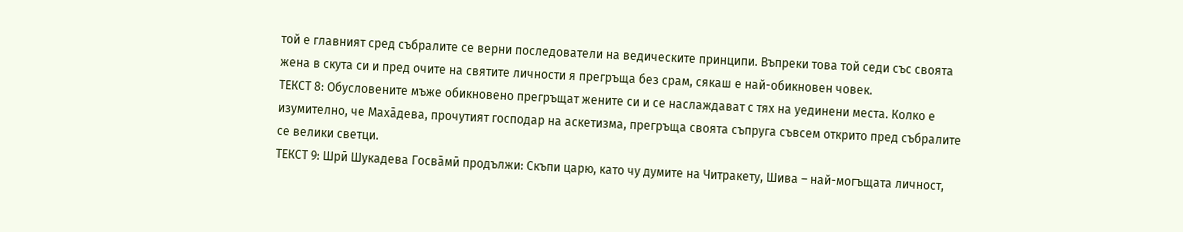той е главният сред събралите се верни последователи на ведическите принципи. Въпреки това той седи със своята жена в скута си и пред очите на святите личности я прегръща без срам, сякаш е най-обикновен човек.
ТЕКСТ 8: Обусловените мъже обикновено прегръщат жените си и се наслаждават с тях на уединени места. Колко е изумително, че Маха̄дева, прочутият господар на аскетизма, прегръща своята съпруга съвсем открито пред събралите се велики светци.
ТЕКСТ 9: Шрӣ Шукадева Госва̄мӣ продължи: Скъпи царю, като чу думите на Читракету, Шива – най-могъщата личност,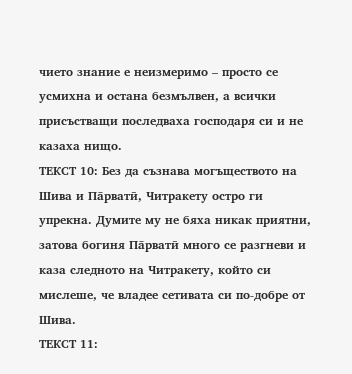чието знание е неизмеримо – просто се усмихна и остана безмълвен, а всички присъстващи последваха господаря си и не казаха нищо.
ТЕКСТ 10: Без да съзнава могъществото на Шива и Па̄рватӣ, Читракету остро ги упрекна. Думите му не бяха никак приятни, затова богиня Па̄рватӣ много се разгневи и каза следното на Читракету, който си мислеше, че владее сетивата си по-добре от Шива.
ТЕКСТ 11: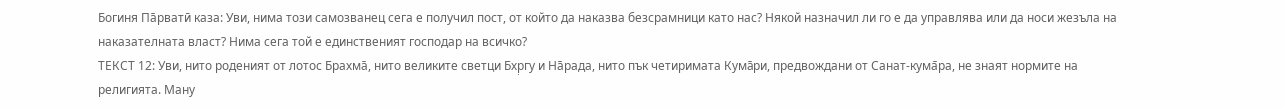Богиня Па̄рватӣ каза: Уви, нима този самозванец сега е получил пост, от който да наказва безсрамници като нас? Някой назначил ли го е да управлява или да носи жезъла на наказателната власт? Нима сега той е единственият господар на всичко?
ТЕКСТ 12: Уви, нито роденият от лотос Брахма̄, нито великите светци Бхр̣гу и На̄рада, нито пък четиримата Кума̄ри, предвождани от Санат-кума̄ра, не знаят нормите на религията. Ману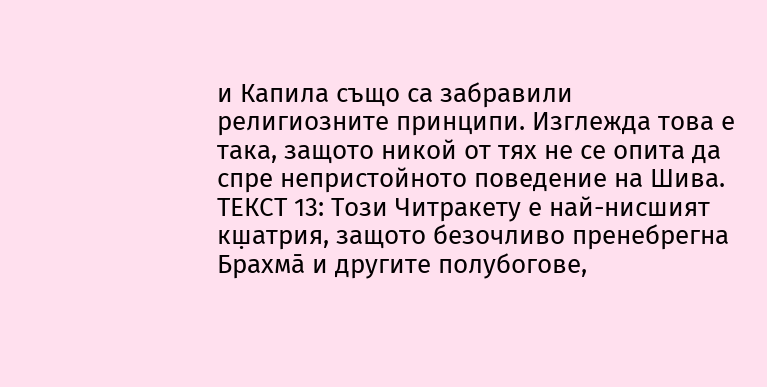и Капила също са забравили религиозните принципи. Изглежда това е така, защото никой от тях не се опита да спре непристойното поведение на Шива.
ТЕКСТ 13: Този Читракету е най-нисшият кш̣атрия, защото безочливо пренебрегна Брахма̄ и другите полубогове,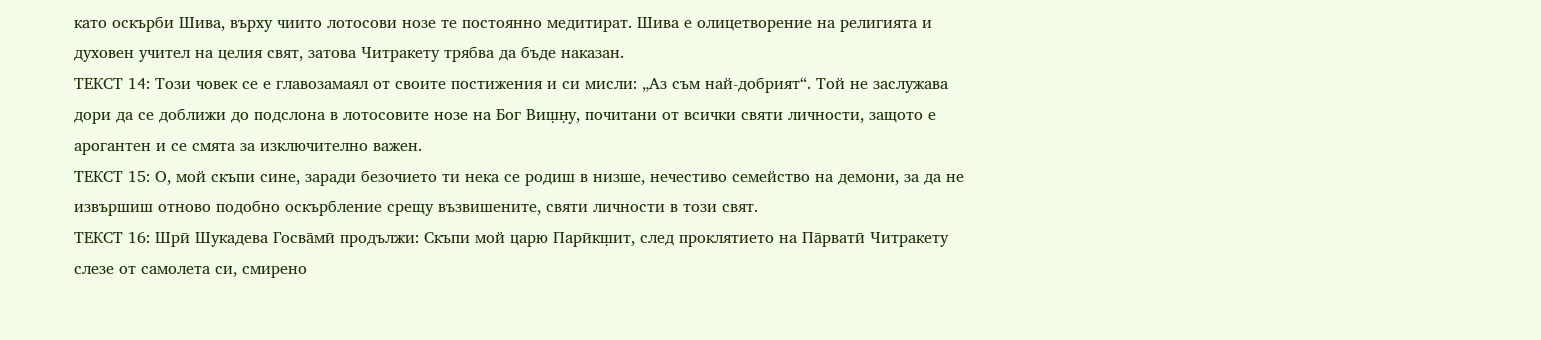като оскърби Шива, върху чиито лотосови нозе те постоянно медитират. Шива е олицетворение на религията и духовен учител на целия свят, затова Читракету трябва да бъде наказан.
ТЕКСТ 14: Този човек се е главозамаял от своите постижения и си мисли: „Аз съм най-добрият“. Той не заслужава дори да се доближи до подслона в лотосовите нозе на Бог Виш̣н̣у, почитани от всички святи личности, защото е арогантен и се смята за изключително важен.
ТЕКСТ 15: О, мой скъпи сине, заради безочието ти нека се родиш в низше, нечестиво семейство на демони, за да не извършиш отново подобно оскърбление срещу възвишените, святи личности в този свят.
ТЕКСТ 16: Шрӣ Шукадева Госва̄мӣ продължи: Скъпи мой царю Парӣкш̣ит, след проклятието на Па̄рватӣ Читракету слезе от самолета си, смирено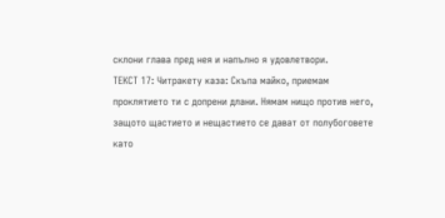склони глава пред нея и напълно я удовлетвори.
ТЕКСТ 17: Читракету каза: Скъпа майко, приемам проклятието ти с допрени длани. Нямам нищо против него, защото щастието и нещастието се дават от полубоговете като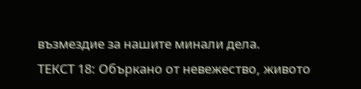възмездие за нашите минали дела.
ТЕКСТ 18: Объркано от невежество, живото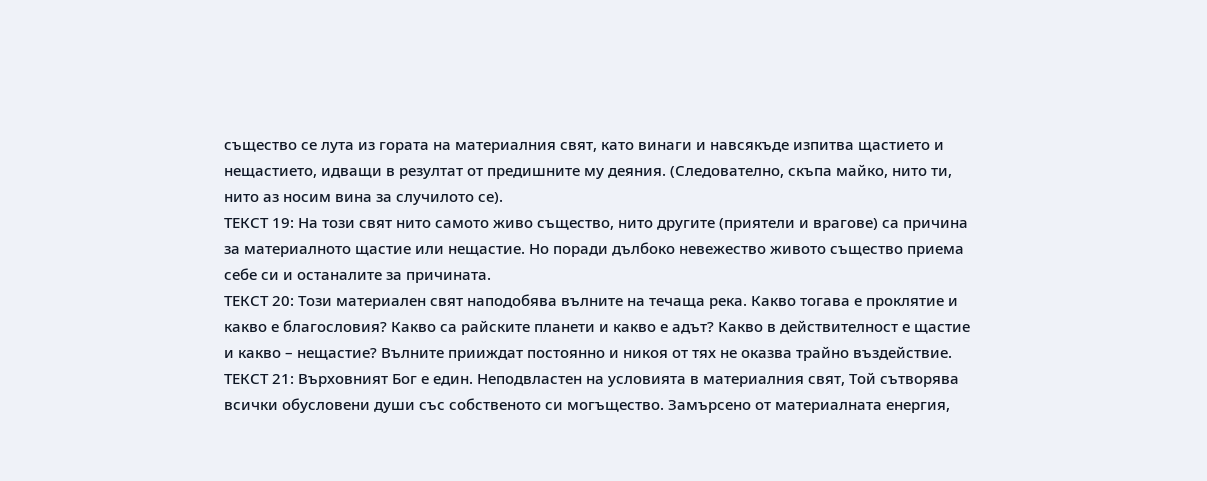същество се лута из гората на материалния свят, като винаги и навсякъде изпитва щастието и нещастието, идващи в резултат от предишните му деяния. (Следователно, скъпа майко, нито ти, нито аз носим вина за случилото се).
ТЕКСТ 19: На този свят нито самото живо същество, нито другите (приятели и врагове) са причина за материалното щастие или нещастие. Но поради дълбоко невежество живото същество приема себе си и останалите за причината.
ТЕКСТ 20: Този материален свят наподобява вълните на течаща река. Какво тогава е проклятие и какво е благословия? Какво са райските планети и какво е адът? Какво в действителност е щастие и какво – нещастие? Вълните прииждат постоянно и никоя от тях не оказва трайно въздействие.
ТЕКСТ 21: Върховният Бог е един. Неподвластен на условията в материалния свят, Той сътворява всички обусловени души със собственото си могъщество. Замърсено от материалната енергия,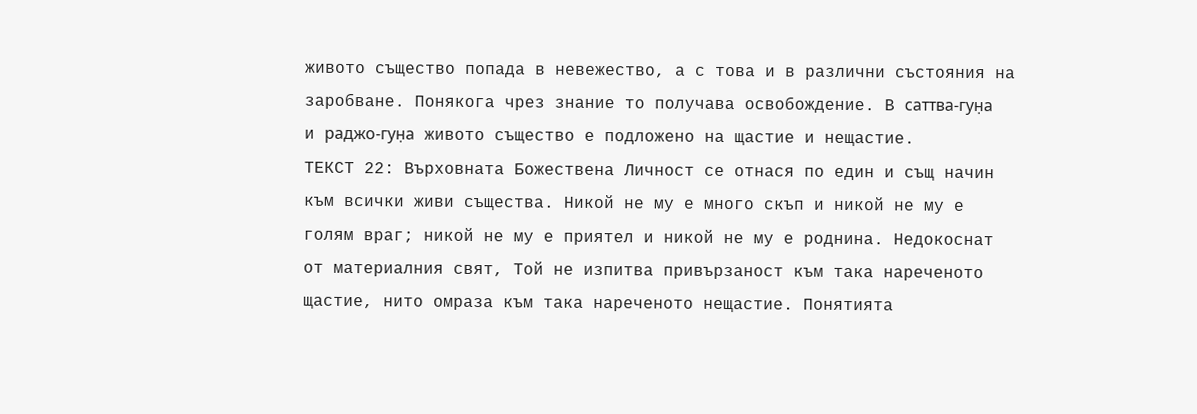живото същество попада в невежество, а с това и в различни състояния на заробване. Понякога чрез знание то получава освобождение. В саттва-гун̣а и раджо-гун̣а живото същество е подложено на щастие и нещастие.
ТЕКСТ 22: Върховната Божествена Личност се отнася по един и същ начин към всички живи същества. Никой не му е много скъп и никой не му е голям враг; никой не му е приятел и никой не му е роднина. Недокоснат от материалния свят, Той не изпитва привързаност към така нареченото щастие, нито омраза към така нареченото нещастие. Понятията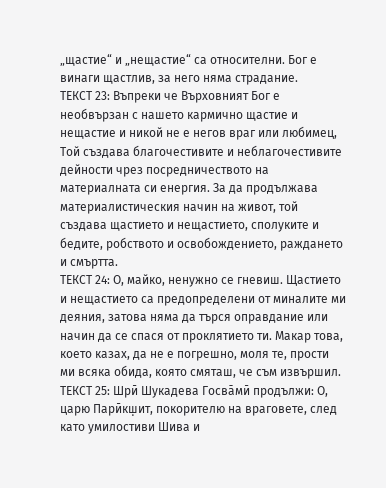„щастие“ и „нещастие“ са относителни. Бог е винаги щастлив, за него няма страдание.
ТЕКСТ 23: Въпреки че Върховният Бог е необвързан с нашето кармично щастие и нещастие и никой не е негов враг или любимец, Той създава благочестивите и неблагочестивите дейности чрез посредничеството на материалната си енергия. За да продължава материалистическия начин на живот, той създава щастието и нещастието, сполуките и бедите, робството и освобождението, раждането и смъртта.
ТЕКСТ 24: О, майко, ненужно се гневиш. Щастието и нещастието са предопределени от миналите ми деяния, затова няма да търся оправдание или начин да се спася от проклятието ти. Макар това, което казах, да не е погрешно, моля те, прости ми всяка обида, която смяташ, че съм извършил.
ТЕКСТ 25: Шрӣ Шукадева Госва̄мӣ продължи: О, царю Парӣкш̣ит, покорителю на враговете, след като умилостиви Шива и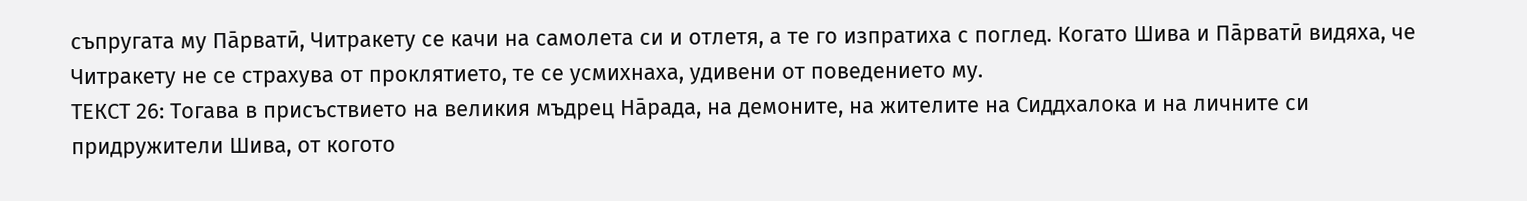съпругата му Па̄рватӣ, Читракету се качи на самолета си и отлетя, а те го изпратиха с поглед. Когато Шива и Па̄рватӣ видяха, че Читракету не се страхува от проклятието, те се усмихнаха, удивени от поведението му.
ТЕКСТ 26: Тогава в присъствието на великия мъдрец На̄рада, на демоните, на жителите на Сиддхалока и на личните си придружители Шива, от когото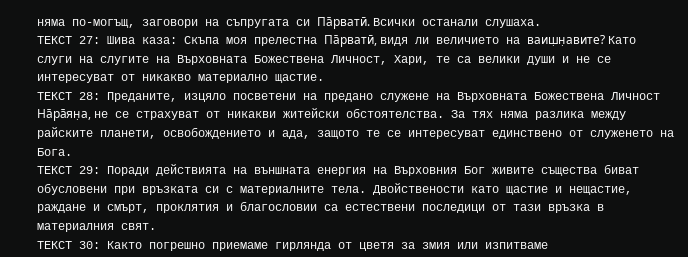няма по-могъщ, заговори на съпругата си Па̄рватӣ. Всички останали слушаха.
ТЕКСТ 27: Шива каза: Скъпа моя прелестна Па̄рватӣ, видя ли величието на ваиш̣н̣авите? Като слуги на слугите на Върховната Божествена Личност, Хари, те са велики души и не се интересуват от никакво материално щастие.
ТЕКСТ 28: Преданите, изцяло посветени на предано служене на Върховната Божествена Личност На̄ра̄ян̣а, не се страхуват от никакви житейски обстоятелства. За тях няма разлика между райските планети, освобождението и ада, защото те се интересуват единствено от служенето на Бога.
ТЕКСТ 29: Поради действията на външната енергия на Върховния Бог живите същества биват обусловени при връзката си с материалните тела. Двойствености като щастие и нещастие, раждане и смърт, проклятия и благословии са естествени последици от тази връзка в материалния свят.
ТЕКСТ 30: Както погрешно приемаме гирлянда от цветя за змия или изпитваме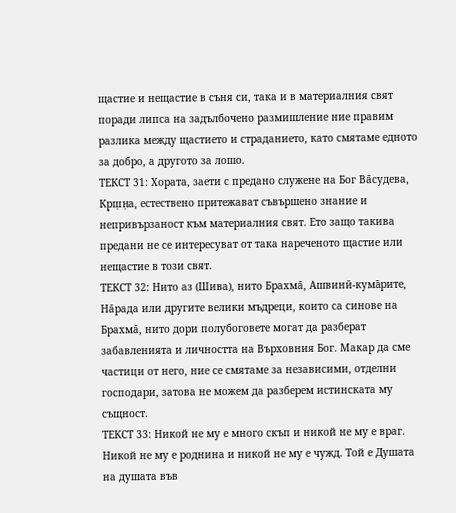щастие и нещастие в съня си, така и в материалния свят поради липса на задълбочено размишление ние правим разлика между щастието и страданието, като смятаме едното за добро, а другото за лошо.
ТЕКСТ 31: Хората, заети с предано служене на Бог Ва̄судева, Кр̣ш̣н̣а, естествено притежават съвършено знание и непривързаност към материалния свят. Ето защо такива предани не се интересуват от така нареченото щастие или нещастие в този свят.
ТЕКСТ 32: Нито аз (Шива), нито Брахма̄, Ашвинӣ-кума̄рите, На̄рада или другите велики мъдреци, които са синове на Брахма̄, нито дори полубоговете могат да разберат забавленията и личността на Върховния Бог. Макар да сме частици от него, ние се смятаме за независими, отделни господари, затова не можем да разберем истинската му същност.
ТЕКСТ 33: Никой не му е много скъп и никой не му е враг. Никой не му е роднина и никой не му е чужд. Той е Душата на душата във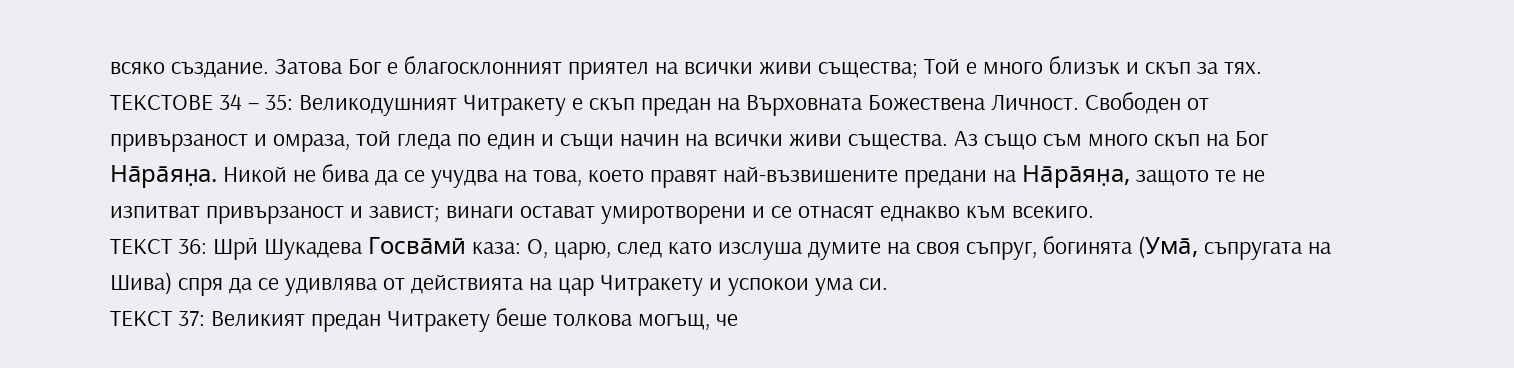всяко създание. Затова Бог е благосклонният приятел на всички живи същества; Той е много близък и скъп за тях.
ТЕКСТОВЕ 34 – 35: Великодушният Читракету е скъп предан на Върховната Божествена Личност. Свободен от привързаност и омраза, той гледа по един и същи начин на всички живи същества. Аз също съм много скъп на Бог На̄ра̄ян̣а. Никой не бива да се учудва на това, което правят най-възвишените предани на На̄ра̄ян̣а, защото те не изпитват привързаност и завист; винаги остават умиротворени и се отнасят еднакво към всекиго.
ТЕКСТ 36: Шрӣ Шукадева Госва̄мӣ каза: О, царю, след като изслуша думите на своя съпруг, богинята (Ума̄, съпругата на Шива) спря да се удивлява от действията на цар Читракету и успокои ума си.
ТЕКСТ 37: Великият предан Читракету беше толкова могъщ, че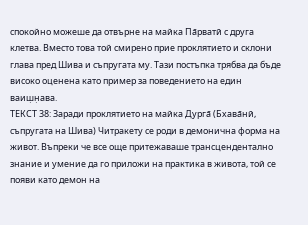спокойно можеше да отвърне на майка Па̄рватӣ с друга клетва. Вместо това той смирено прие проклятието и склони глава пред Шива и съпругата му. Тази постъпка трябва да бъде високо оценена като пример за поведението на един ваиш̣н̣ава.
ТЕКСТ 38: Заради проклятието на майка Дурга̄ (Бхава̄нӣ, съпругата на Шива) Читракету се роди в демонична форма на живот. Въпреки че все още притежаваше трансцендентално знание и умение да го приложи на практика в живота, той се появи като демон на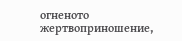огненото жертвоприношение,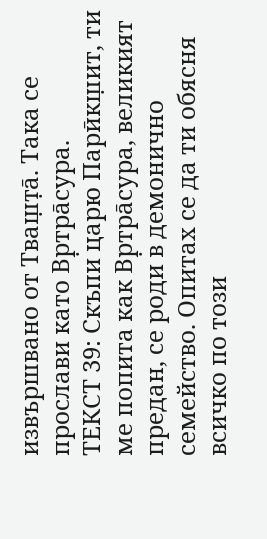извършвано от Тваш̣т̣а̄. Така се прослави като Вр̣тра̄сура.
ТЕКСТ 39: Скъпи царю Парӣкш̣ит, ти ме попита как Вр̣тра̄сура, великият предан, се роди в демонично семейство. Опитах се да ти обясня всичко по този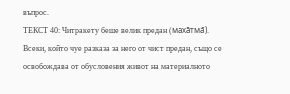въпрос.
ТЕКСТ 40: Читракету беше велик предан (маха̄тма̄). Всеки, който чуе разказа за него от чист предан, също се освобождава от обусловения живот на материалното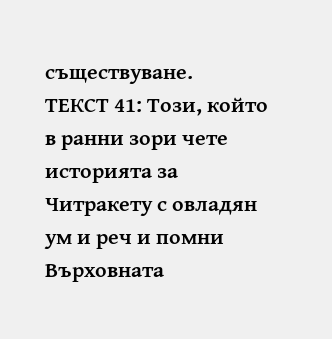съществуване.
ТЕКСТ 41: Този, който в ранни зори чете историята за Читракету с овладян ум и реч и помни Върховната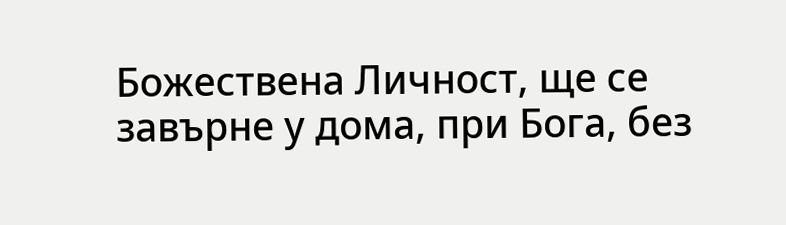Божествена Личност, ще се завърне у дома, при Бога, без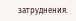затруднения.